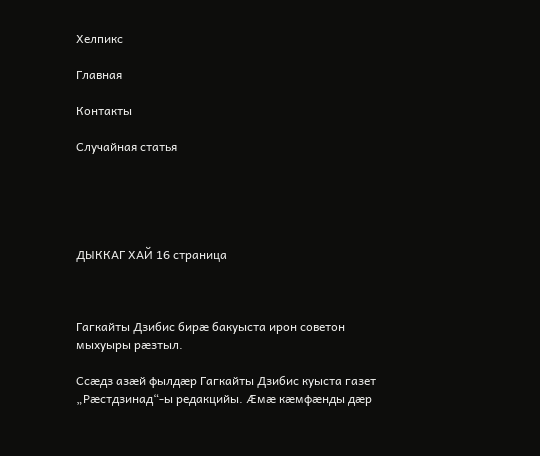Хелпикс

Главная

Контакты

Случайная статья





ДЫККАГ ХАЙ 16 страница



Гагкайты Дзибис бирæ бакуыста ирон советон мыхуыры рæзтыл.

Ссæдз азæй фылдæр Гагкайты Дзибис куыста газет „Рæстдзинад“-ы редакцийы. Æмæ кæмфæнды дæр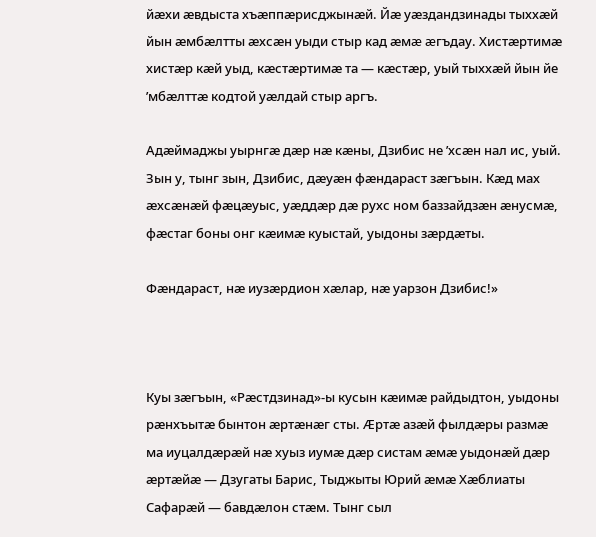йæхи æвдыста хъæппæрисджынæй. Йæ уæздандзинады тыххæй йын æмбæлтты æхсæн уыди стыр кад æмæ æгъдау. Хистæртимæ хистæр кæй уыд, кæстæртимæ та — кæстæр, уый тыххæй йын йе ’мбæлттæ кодтой уæлдай стыр аргъ.

Адæймаджы уырнгæ дæр нæ кæны, Дзибис не ’хсæн нал ис, уый. Зын у, тынг зын, Дзибис, дæуæн фæндараст зæгъын. Кæд мах æхсæнæй фæцæуыс, уæддæр дæ рухс ном баззайдзæн æнусмæ, фæстаг боны онг кæимæ куыстай, уыдоны зæрдæты.

Фæндараст, нæ иузæрдион хæлар, нæ уарзон Дзибис!»



Куы зæгъын, «Рæстдзинад»-ы кусын кæимæ райдыдтон, уыдоны рæнхъытæ бынтон æртæнæг сты. Æртæ азæй фылдæры размæ ма иуцалдæрæй нæ хуыз иумæ дæр систам æмæ уыдонæй дæр æртæйæ — Дзугаты Барис, Тыджыты Юрий æмæ Хæблиаты Сафарæй — бавдæлон стæм. Тынг сыл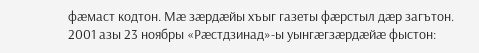фæмаст кодтон. Мæ зæрдæйы хъыг газеты фæрстыл дæр загътон. 2001 азы 23 ноябры «Рæстдзинад»-ы уынгæгзæрдæйæ фыстон: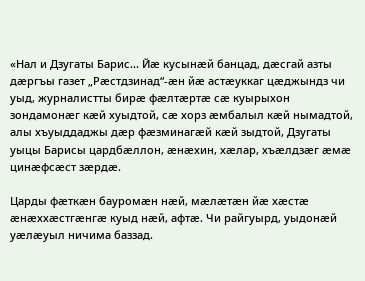«Нал и Дзугаты Барис... Йæ кусынæй банцад, дæсгай азты дæргъы газет „Рæстдзинад“-æн йæ астæуккаг цæджындз чи уыд, журналистты бирæ фæлтæртæ сæ куырыхон зондамонæг кæй хуыдтой, сæ хорз æмбалыл кæй нымадтой, алы хъуыддаджы дæр фæзминагæй кæй зыдтой, Дзугаты уыцы Барисы цардбæллон, æнæхин, хæлар, хъæлдзæг æмæ цинæфсæст зæрдæ.

Царды фæткæн бауромæн нæй, мæлæтæн йæ хæстæ æнæххæстгæнгæ куыд нæй, афтæ. Чи райгуырд, уыдонæй уæлæуыл ничима баззад.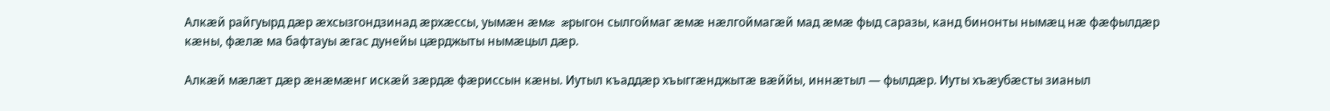Алкæй райгуырд дæр æхсызгондзинад æрхæссы, уымæн æмæ æрыгон сылгоймаг æмæ нæлгоймагæй мад æмæ фыд саразы, канд бинонты нымæц нæ фæфылдæр кæны, фæлæ ма бафтауы æгас дунейы цæрджыты нымæцыл дæр.

Алкæй мæлæт дæр æнæмæнг искæй зæрдæ фæриссын кæны. Иутыл къаддæр хъыггæнджытæ вæййы, иннæтыл — фылдæр. Иуты хъæубæсты зианыл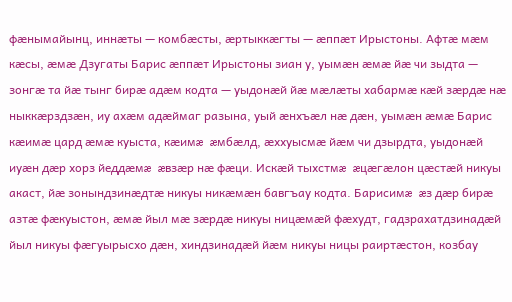фæнымайынц, иннæты — комбæсты, æртыккæгты — æппæт Ирыстоны. Афтæ мæм кæсы, æмæ Дзугаты Барис æппæт Ирыстоны зиан у, уымæн æмæ йæ чи зыдта — зонгæ та йæ тынг бирæ адæм кодта — уыдонæй йæ мæлæты хабармæ кæй зæрдæ нæ ныккæрздзæн, иу ахæм адæймаг разына, уый æнхъæл нæ дæн, уымæн æмæ Барис кæимæ цард æмæ куыста, кæимæ æмбæлд, æххуысмæ йæм чи дзырдта, уыдонæй иуæн дæр хорз йеддæмæ æвзæр нæ фæци. Искæй тыхстмæ æцæгæлон цæстæй никуы акаст, йæ зонындзинæдтæ никуы никæмæн бавгъау кодта. Барисимæ æз дæр бирæ азтæ фæкуыстон, æмæ йыл мæ зæрдæ никуы ницæмæй фæхудт, гадзрахатдзинадæй йыл никуы фæгуырысхо дæн, хиндзинадæй йæм никуы ницы раиртæстон, козбау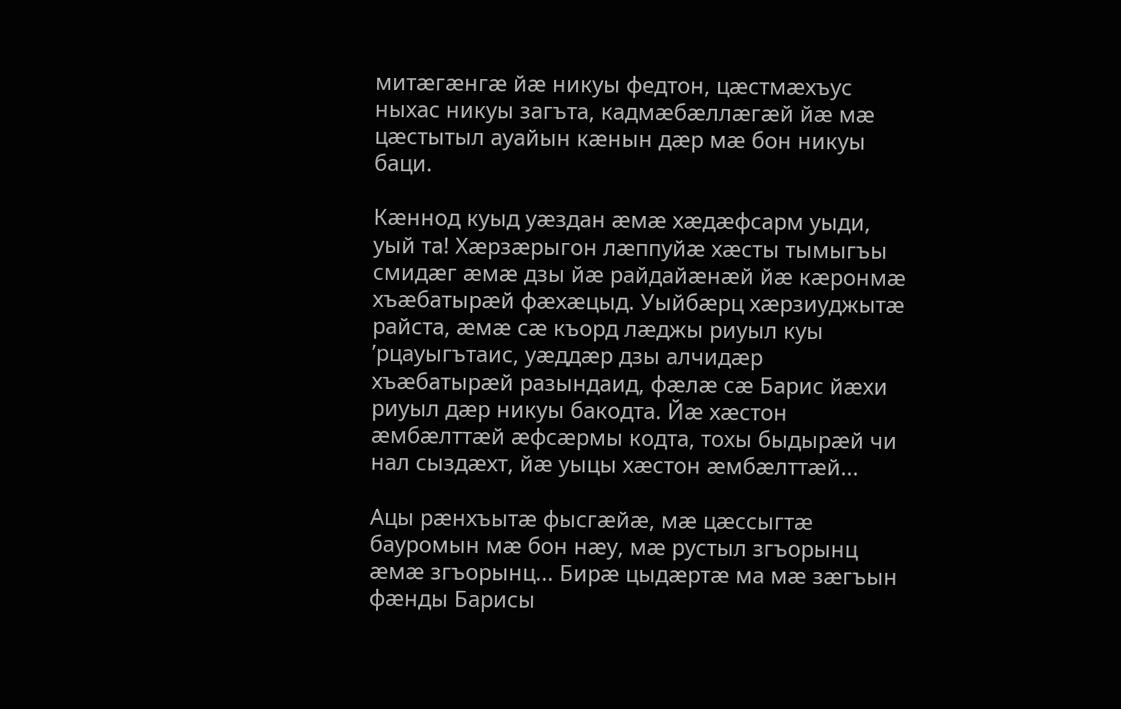митæгæнгæ йæ никуы федтон, цæстмæхъус ныхас никуы загъта, кадмæбæллæгæй йæ мæ цæстытыл ауайын кæнын дæр мæ бон никуы баци.

Кæннод куыд уæздан æмæ хæдæфсарм уыди, уый та! Хæрзæрыгон лæппуйæ хæсты тымыгъы смидæг æмæ дзы йæ райдайæнæй йæ кæронмæ хъæбатырæй фæхæцыд. Уыйбæрц хæрзиуджытæ райста, æмæ сæ къорд лæджы риуыл куы ’рцауыгътаис, уæддæр дзы алчидæр хъæбатырæй разындаид, фæлæ сæ Барис йæхи риуыл дæр никуы бакодта. Йæ хæстон æмбæлттæй æфсæрмы кодта, тохы быдырæй чи нал сыздæхт, йæ уыцы хæстон æмбæлттæй...

Ацы рæнхъытæ фысгæйæ, мæ цæссыгтæ бауромын мæ бон нæу, мæ рустыл згъорынц æмæ згъорынц... Бирæ цыдæртæ ма мæ зæгъын фæнды Барисы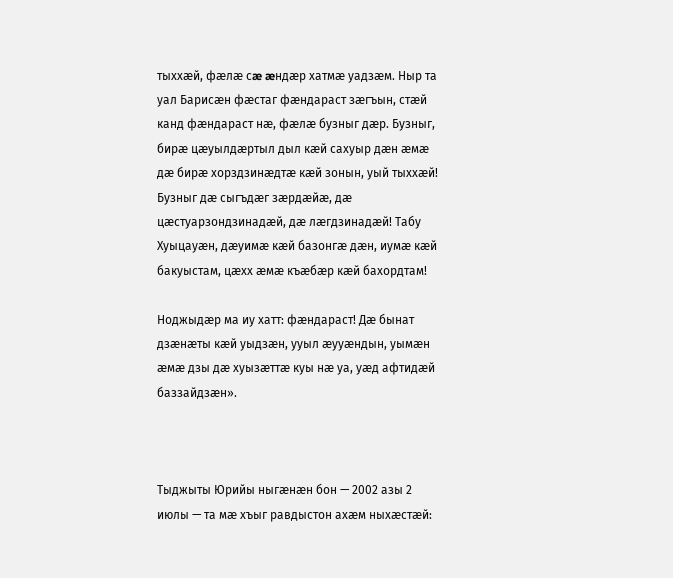тыххæй, фæлæ сæ æндæр хатмæ уадзæм. Ныр та уал Барисæн фæстаг фæндараст зæгъын, стæй канд фæндараст нæ, фæлæ бузныг дæр. Бузныг, бирæ цæуылдæртыл дыл кæй сахуыр дæн æмæ дæ бирæ хорздзинæдтæ кæй зонын, уый тыххæй! Бузныг дæ сыгъдæг зæрдæйæ, дæ цæстуарзондзинадæй, дæ лæгдзинадæй! Табу Хуыцауæн, дæуимæ кæй базонгæ дæн, иумæ кæй бакуыстам, цæхх æмæ къæбæр кæй бахордтам!

Ноджыдæр ма иу хатт: фæндараст! Дæ бынат дзæнæты кæй уыдзæн, ууыл æууæндын, уымæн æмæ дзы дæ хуызæттæ куы нæ уа, уæд афтидæй баззайдзæн».



Тыджыты Юрийы ныгæнæн бон — 2002 азы 2 июлы — та мæ хъыг равдыстон ахæм ныхæстæй: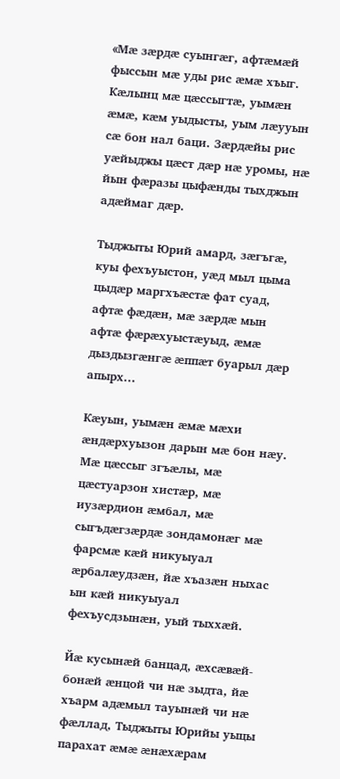«Мæ зæрдæ суынгæг, афтæмæй фыссын мæ уды рис æмæ хъыг. Кæлынц мæ цæссыгтæ, уымæн æмæ, кæм уыдысты, уым лæууын сæ бон нал баци. Зæрдæйы рис уæйыджы цæст дæр нæ уромы, нæ йын фæразы цыфæнды тыхджын адæймаг дæр.

Тыджыты Юрий амард, зæгъгæ, куы фехъуыстон, уæд мыл цыма цыдæр маргхъæстæ фат суад, афтæ фæдæн, мæ зæрдæ мын афтæ фæрæхуыстæуыд, æмæ дыздызгæнгæ æппæт буарыл дæр апырх...

Кæуын, уымæн æмæ мæхи æндæрхуызон дарын мæ бон нæу. Мæ цæссыг згъæлы, мæ цæстуарзон хистæр, мæ иузæрдион æмбал, мæ сыгъдæгзæрдæ зондамонæг мæ фарсмæ кæй никуыуал æрбалæудзæн, йæ хъазæн ныхас ын кæй никуыуал фехъусдзынæн, уый тыххæй.

Йæ кусынæй банцад, æхсæвæй-бонæй æнцой чи нæ зыдта, йæ хъарм адæмыл тауынæй чи нæ фæллад, Тыджыты Юрийы уыцы парахат æмæ æнæхæрам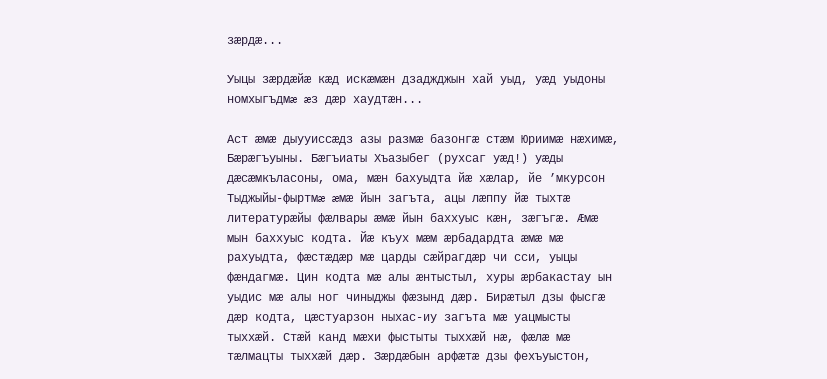зæрдæ...

Уыцы зæрдæйæ кæд искæмæн дзаджджын хай уыд, уæд уыдоны номхыгъдмæ æз дæр хаудтæн...

Аст æмæ дыууиссæдз азы размæ базонгæ стæм Юриимæ нæхимæ, Бæрæгъуыны. Бæгъиаты Хъазыбег (рухсаг уæд!) уæды дæсæмкъласоны, ома, мæн бахуыдта йæ хæлар, йе ’мкурсон Тыджыйы-фыртмæ æмæ йын загъта, ацы лæппу йæ тыхтæ литературæйы фæлвары æмæ йын баххуыс кæн, зæгъгæ. Æмæ мын баххуыс кодта. Йæ къух мæм æрбадардта æмæ мæ рахуыдта, фæстæдæр мæ царды сæйрагдæр чи сси, уыцы фæндагмæ. Цин кодта мæ алы æнтыстыл, хуры æрбакастау ын уыдис мæ алы ног чиныджы фæзынд дæр. Бирæтыл дзы фысгæ дæр кодта, цæстуарзон ныхас-иу загъта мæ уацмысты тыххæй. Стæй канд мæхи фыстыты тыххæй нæ, фæлæ мæ тæлмацты тыххæй дæр. Зæрдæбын арфæтæ дзы фехъуыстон,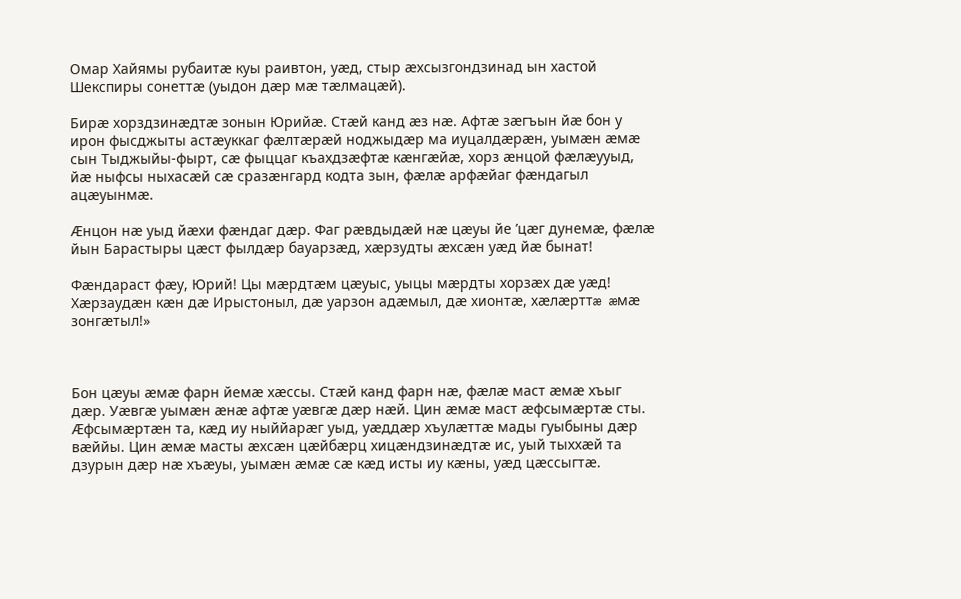Омар Хайямы рубаитæ куы раивтон, уæд, стыр æхсызгондзинад ын хастой Шекспиры сонеттæ (уыдон дæр мæ тæлмацæй).

Бирæ хорздзинæдтæ зонын Юрийæ. Стæй канд æз нæ. Афтæ зæгъын йæ бон у ирон фысджыты астæуккаг фæлтæрæй ноджыдæр ма иуцалдæрæн, уымæн æмæ сын Тыджыйы-фырт, сæ фыццаг къахдзæфтæ кæнгæйæ, хорз æнцой фæлæууыд, йæ ныфсы ныхасæй сæ сразæнгард кодта зын, фæлæ арфæйаг фæндагыл ацæуынмæ.

Æнцон нæ уыд йæхи фæндаг дæр. Фаг рæвдыдæй нæ цæуы йе ’цæг дунемæ, фæлæ йын Барастыры цæст фылдæр бауарзæд, хæрзудты æхсæн уæд йæ бынат!

Фæндараст фæу, Юрий! Цы мæрдтæм цæуыс, уыцы мæрдты хорзæх дæ уæд! Хæрзаудæн кæн дæ Ирыстоныл, дæ уарзон адæмыл, дæ хионтæ, хæлæрттæ æмæ зонгæтыл!»



Бон цæуы æмæ фарн йемæ хæссы. Стæй канд фарн нæ, фæлæ маст æмæ хъыг дæр. Уæвгæ уымæн æнæ афтæ уæвгæ дæр нæй. Цин æмæ маст æфсымæртæ сты. Æфсымæртæн та, кæд иу ныййарæг уыд, уæддæр хъулæттæ мады гуыбыны дæр вæййы. Цин æмæ масты æхсæн цæйбæрц хицæндзинæдтæ ис, уый тыххæй та дзурын дæр нæ хъæуы, уымæн æмæ сæ кæд исты иу кæны, уæд цæссыгтæ.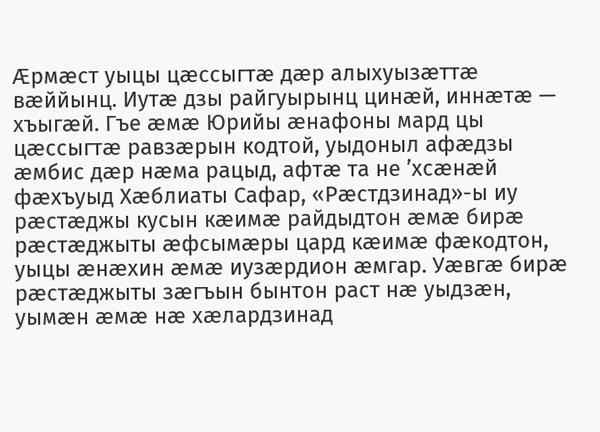Æрмæст уыцы цæссыгтæ дæр алыхуызæттæ вæййынц. Иутæ дзы райгуырынц цинæй, иннæтæ — хъыгæй. Гъе æмæ Юрийы æнафоны мард цы цæссыгтæ равзæрын кодтой, уыдоныл афæдзы æмбис дæр нæма рацыд, афтæ та не ’хсæнæй фæхъуыд Хæблиаты Сафар, «Рæстдзинад»-ы иу рæстæджы кусын кæимæ райдыдтон æмæ бирæ рæстæджыты æфсымæры цард кæимæ фæкодтон, уыцы æнæхин æмæ иузæрдион æмгар. Уæвгæ бирæ рæстæджыты зæгъын бынтон раст нæ уыдзæн, уымæн æмæ нæ хæлардзинад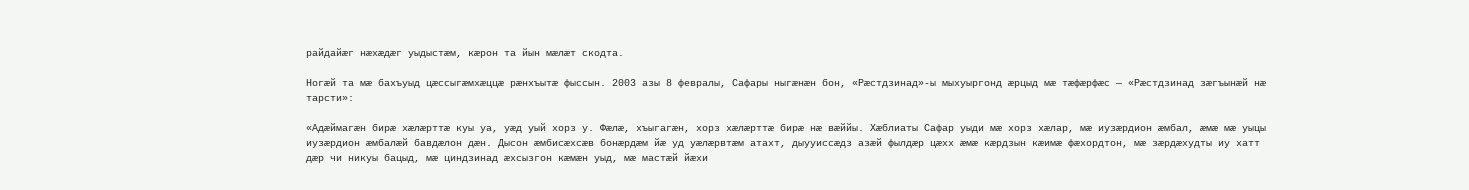райдайæг нæхæдæг уыдыстæм, кæрон та йын мæлæт скодта.

Ногæй та мæ бахъуыд цæссыгæмхæццæ рæнхъытæ фыссын. 2003 азы 8 февралы, Сафары ныгæнæн бон, «Рæстдзинад»-ы мыхуыргонд æрцыд мæ тæфæрфæс — «Рæстдзинад зæгъынæй нæ тарсти»:

«Адæймагæн бирæ хæлæрттæ куы уа, уæд уый хорз у. Фæлæ, хъыгагæн, хорз хæлæрттæ бирæ нæ вæййы. Хæблиаты Сафар уыди мæ хорз хæлар, мæ иузæрдион æмбал, æмæ мæ уыцы иузæрдион æмбалæй бавдæлон дæн. Дысон æмбисæхсæв бонæрдæм йæ уд уæлæрвтæм атахт, дыууиссæдз азæй фылдæр цæхх æмæ кæрдзын кæимæ фæхордтон, мæ зæрдæхудты иу хатт дæр чи никуы бацыд, мæ циндзинад æхсызгон кæмæн уыд, мæ мастæй йæхи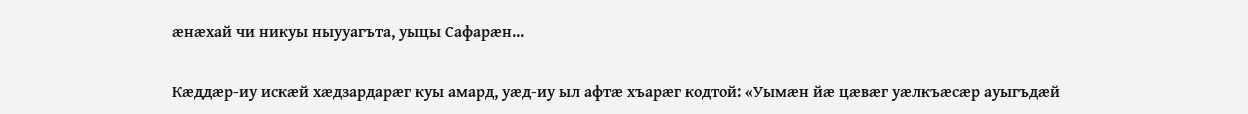æнæхай чи никуы ныууагъта, уыцы Сафарæн...

Кæддæр-иу искæй хæдзардарæг куы амард, уæд-иу ыл афтæ хъарæг кодтой: «Уымæн йæ цæвæг уæлкъæсæр ауыгъдæй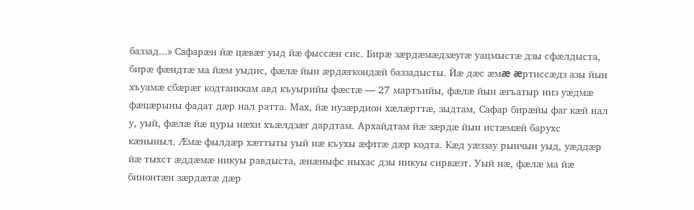баззад...» Сафарæн йæ цæвæг уыд йæ фыссæн сис. Бирæ зæрдæмæдзæугæ уацмыстæ дзы сфæлдыста, бирæ фæндтæ ма йæм уыдис, фæлæ йын æрдæгкондæй баззадысты. Йæ дæс æмæ æртиссæдз азы йын хъуамæ сбæрæг кодтаиккам авд къуырийы фæстæ — 27 мартъийы, фæлæ йын æгъатыр низ уæдмæ фæцæрыны фадат дæр нал ратта. Мах, йæ иузæрдион хæлæрттæ, зыдтам, Сафар бирæйы фаг кæй нал у, уый, фæлæ йæ цуры нæхи хъæлдзæг дардтам. Архайдтам йæ зæрдæ йын истæмæй барухс кæныныл. Æмæ фылдæр хæттыты уый нæ къухы æфтгæ дæр кодта. Кæд уæззау рынчын уыд, уæддæр йæ тыхст æддæмæ никуы равдыста, æнæныфс ныхас дзы никуы сирвæзт. Уый нæ, фæлæ ма йæ бинонтæн зæрдæтæ дæр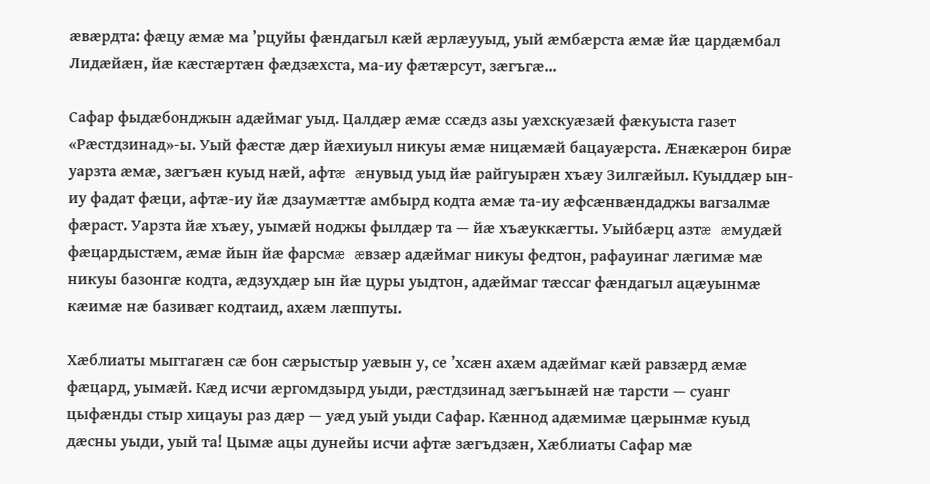æвæрдта: фæцу æмæ ма ’рцуйы фæндагыл кæй æрлæууыд, уый æмбæрста æмæ йæ цардæмбал Лидæйæн, йæ кæстæртæн фæдзæхста, ма-иу фæтæрсут, зæгъгæ...

Сафар фыдæбонджын адæймаг уыд. Цалдæр æмæ ссæдз азы уæхскуæзæй фæкуыста газет «Рæстдзинад»-ы. Уый фæстæ дæр йæхиуыл никуы æмæ ницæмæй бацауæрста. Æнæкæрон бирæ уарзта æмæ, зæгъæн куыд нæй, афтæ æнувыд уыд йæ райгуырæн хъæу Зилгæйыл. Куыддæр ын-иу фадат фæци, афтæ-иу йæ дзаумæттæ амбырд кодта æмæ та-иу æфсæнвæндаджы вагзалмæ фæраст. Уарзта йæ хъæу, уымæй ноджы фылдæр та — йæ хъæуккæгты. Уыйбæрц азтæ æмудæй фæцардыстæм, æмæ йын йæ фарсмæ æвзæр адæймаг никуы федтон, рафауинаг лæгимæ мæ никуы базонгæ кодта, æдзухдæр ын йæ цуры уыдтон, адæймаг тæссаг фæндагыл ацæуынмæ кæимæ нæ базивæг кодтаид, ахæм лæппуты.

Хæблиаты мыггагæн сæ бон сæрыстыр уæвын у, се ’хсæн ахæм адæймаг кæй равзæрд æмæ фæцард, уымæй. Кæд исчи æргомдзырд уыди, рæстдзинад зæгъынæй нæ тарсти — суанг цыфæнды стыр хицауы раз дæр — уæд уый уыди Сафар. Кæннод адæмимæ цæрынмæ куыд дæсны уыди, уый та! Цымæ ацы дунейы исчи афтæ зæгъдзæн, Хæблиаты Сафар мæ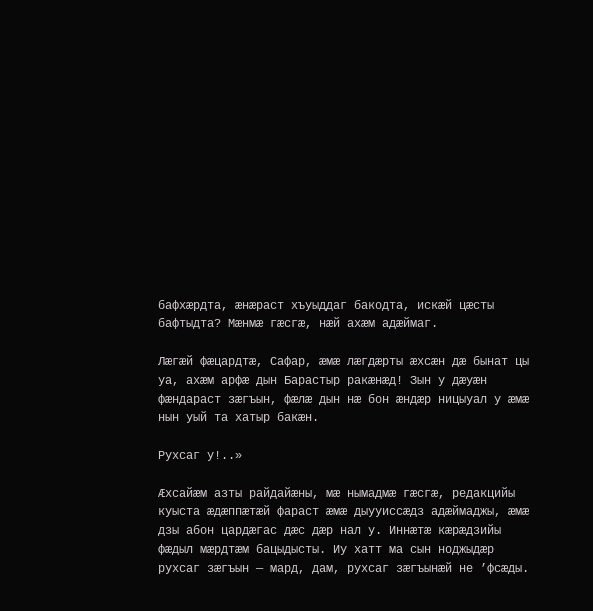бафхæрдта, æнæраст хъуыддаг бакодта, искæй цæсты бафтыдта? Мæнмæ гæсгæ, нæй ахæм адæймаг.

Лæгæй фæцардтæ, Сафар, æмæ лæгдæрты æхсæн дæ бынат цы уа, ахæм арфæ дын Барастыр ракæнæд! Зын у дæуæн фæндараст зæгъын, фæлæ дын нæ бон æндæр ницыуал у æмæ нын уый та хатыр бакæн.

Рухсаг у!..»

Æхсайæм азты райдайæны, мæ нымадмæ гæсгæ, редакцийы куыста æдæппæтæй фараст æмæ дыууиссæдз адæймаджы, æмæ дзы абон цардæгас дæс дæр нал у. Иннæтæ кæрæдзийы фæдыл мæрдтæм бацыдысты. Иу хатт ма сын ноджыдæр рухсаг зæгъын — мард, дам, рухсаг зæгъынæй не ’фсæды.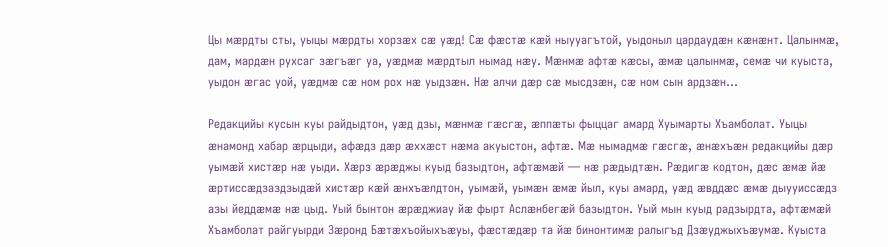Цы мæрдты сты, уыцы мæрдты хорзæх сæ уæд! Сæ фæстæ кæй ныууагътой, уыдоныл цардаудæн кæнæнт. Цалынмæ, дам, мардæн рухсаг зæгъæг уа, уæдмæ мæрдтыл нымад нæу. Мæнмæ афтæ кæсы, æмæ цалынмæ, семæ чи куыста, уыдон æгас уой, уæдмæ сæ ном рох нæ уыдзæн. Нæ алчи дæр сæ мысдзæн, сæ ном сын ардзæн...

Редакцийы кусын куы райдыдтон, уæд дзы, мæнмæ гæсгæ, æппæты фыццаг амард Хуымарты Хъамболат. Уыцы æнамонд хабар æрцыди, афæдз дæр æххæст нæма акуыстон, афтæ. Мæ нымадмæ гæсгæ, æнæхъæн редакцийы дæр уымæй хистæр нæ уыди. Хæрз æрæджы куыд базыдтон, афтæмæй — нæ рæдыдтæн. Рæдигæ кодтон, дæс æмæ йæ æртиссæдзаздзыдæй хистæр кæй æнхъæлдтон, уымæй, уымæн æмæ йыл, куы амард, уæд æвддæс æмæ дыууиссæдз азы йеддæмæ нæ цыд. Уый бынтон æрæджиау йæ фырт Аслæнбегæй базыдтон. Уый мын куыд радзырдта, афтæмæй Хъамболат райгуырди Зæронд Бæтæхъойыхъæуы, фæстæдæр та йæ бинонтимæ ралыгъд Дзæуджыхъæумæ. Куыста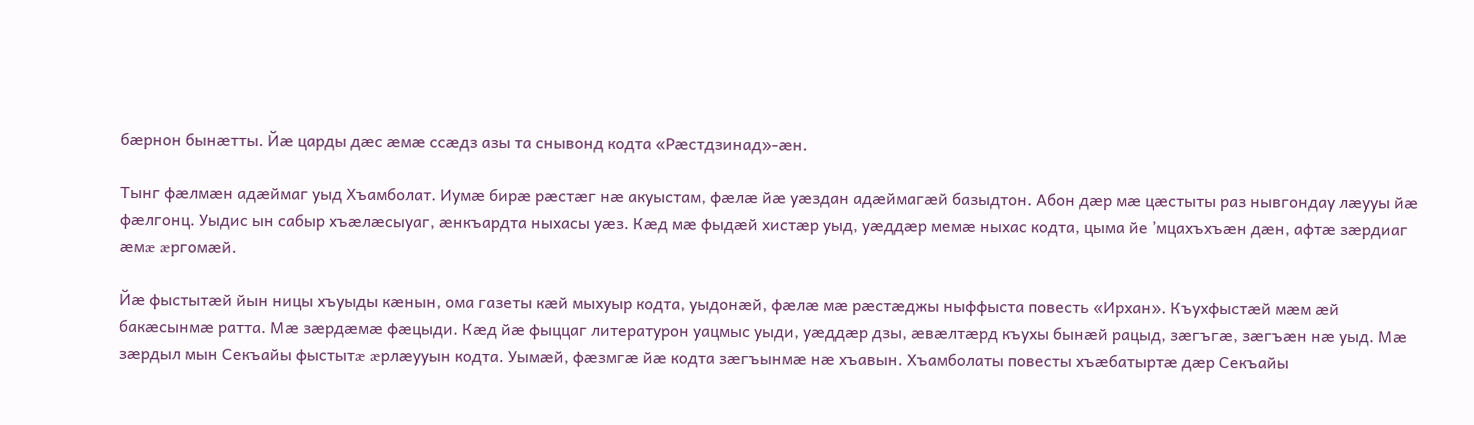бæрнон бынæтты. Йæ царды дæс æмæ ссæдз азы та снывонд кодта «Рæстдзинад»-æн.

Тынг фæлмæн адæймаг уыд Хъамболат. Иумæ бирæ рæстæг нæ акуыстам, фæлæ йæ уæздан адæймагæй базыдтон. Абон дæр мæ цæстыты раз нывгондау лæууы йæ фæлгонц. Уыдис ын сабыр хъæлæсыуаг, æнкъардта ныхасы уæз. Кæд мæ фыдæй хистæр уыд, уæддæр мемæ ныхас кодта, цыма йе ’мцахъхъæн дæн, афтæ зæрдиаг æмæ æргомæй.

Йæ фыстытæй йын ницы хъуыды кæнын, ома газеты кæй мыхуыр кодта, уыдонæй, фæлæ мæ рæстæджы ныффыста повесть «Ирхан». Къухфыстæй мæм æй бакæсынмæ ратта. Мæ зæрдæмæ фæцыди. Кæд йæ фыццаг литературон уацмыс уыди, уæддæр дзы, æвæлтæрд къухы бынæй рацыд, зæгъгæ, зæгъæн нæ уыд. Мæ зæрдыл мын Секъайы фыстытæ æрлæууын кодта. Уымæй, фæзмгæ йæ кодта зæгъынмæ нæ хъавын. Хъамболаты повесты хъæбатыртæ дæр Секъайы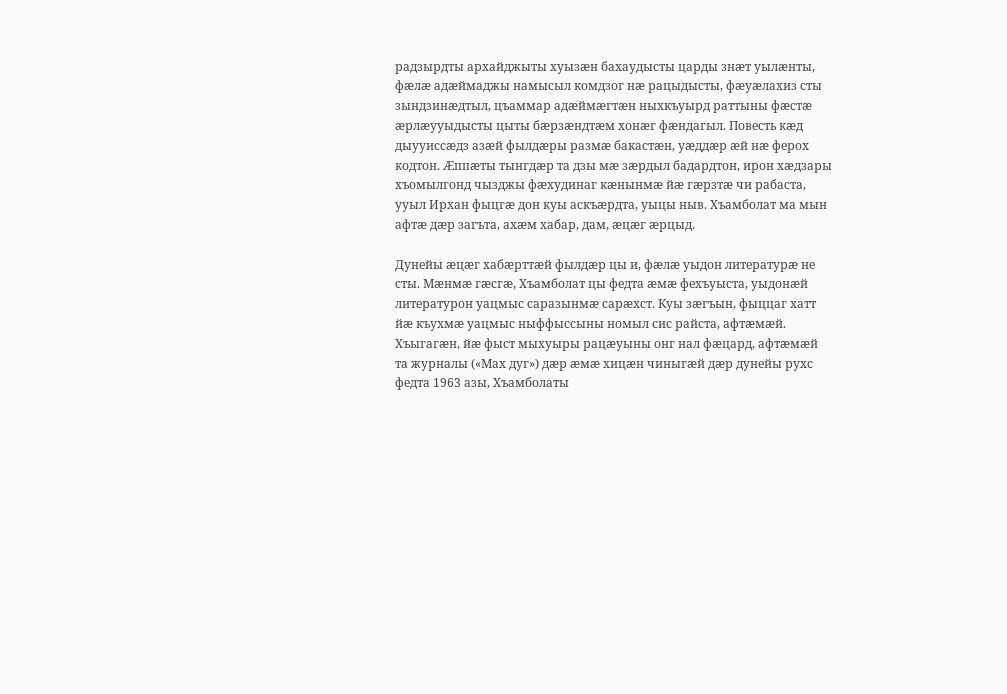радзырдты архайджыты хуызæн бахаудысты царды знæт уылæнты, фæлæ адæймаджы намысыл комдзог нæ рацыдысты, фæуæлахиз сты зындзинæдтыл, цъаммар адæймæгтæн ныхкъуырд раттыны фæстæ æрлæууыдысты цыты бæрзæндтæм хонæг фæндагыл. Повесть кæд дыууиссæдз азæй фылдæры размæ бакастæн, уæддæр æй нæ ферох кодтон. Æппæты тынгдæр та дзы мæ зæрдыл бадардтон, ирон хæдзары хъомылгонд чызджы фæхудинаг кæнынмæ йæ гæрзтæ чи рабаста, ууыл Ирхан фыцгæ дон куы аскъæрдта, уыцы ныв. Хъамболат ма мын афтæ дæр загъта, ахæм хабар, дам, æцæг æрцыд.

Дунейы æцæг хабæрттæй фылдæр цы и, фæлæ уыдон литературæ не сты. Мæнмæ гæсгæ, Хъамболат цы федта æмæ фехъуыста, уыдонæй литературон уацмыс саразынмæ сарæхст. Куы зæгъын, фыццаг хатт йæ къухмæ уацмыс ныффыссыны номыл сис райста, афтæмæй. Хъыгагæн, йæ фыст мыхуыры рацæуыны онг нал фæцард, афтæмæй та журналы («Мах дуг») дæр æмæ хицæн чиныгæй дæр дунейы рухс федта 1963 азы, Хъамболаты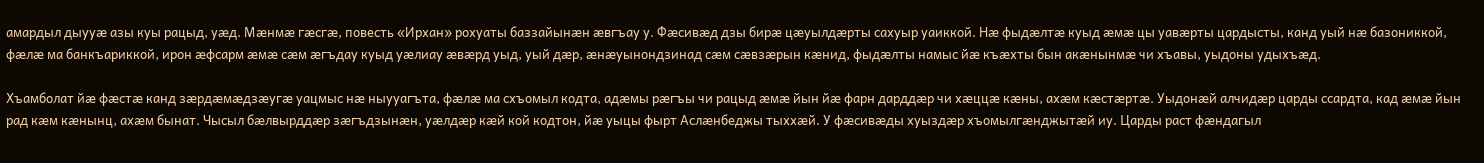амардыл дыууæ азы куы рацыд, уæд. Мæнмæ гæсгæ, повесть «Ирхан» рохуаты баззайынæн æвгъау у. Фæсивæд дзы бирæ цæуылдæрты сахуыр уаиккой. Нæ фыдæлтæ куыд æмæ цы уавæрты цардысты, канд уый нæ базониккой, фæлæ ма банкъариккой, ирон æфсарм æмæ сæм æгъдау куыд уæлиау æвæрд уыд, уый дæр, æнæуынондзинад сæм сæвзæрын кæнид, фыдæлты намыс йæ къæхты бын акæнынмæ чи хъавы, уыдоны удыхъæд.

Хъамболат йæ фæстæ канд зæрдæмæдзæугæ уацмыс нæ ныууагъта, фæлæ ма схъомыл кодта, адæмы рæгъы чи рацыд æмæ йын йæ фарн дарддæр чи хæццæ кæны, ахæм кæстæртæ. Уыдонæй алчидæр царды ссардта, кад æмæ йын рад кæм кæнынц, ахæм бынат. Чысыл бæлвырддæр зæгъдзынæн, уæлдæр кæй кой кодтон, йæ уыцы фырт Аслæнбеджы тыххæй. У фæсивæды хуыздæр хъомылгæнджытæй иу. Царды раст фæндагыл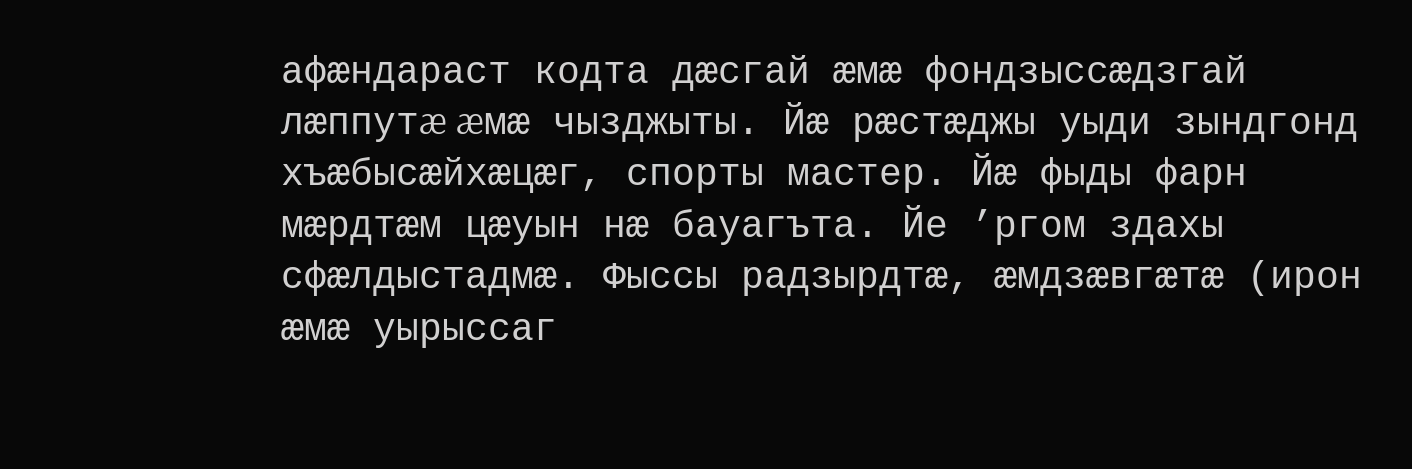афæндараст кодта дæсгай æмæ фондзыссæдзгай лæппутæ æмæ чызджыты. Йæ рæстæджы уыди зындгонд хъæбысæйхæцæг, спорты мастер. Йæ фыды фарн мæрдтæм цæуын нæ бауагъта. Йе ’ргом здахы сфæлдыстадмæ. Фыссы радзырдтæ, æмдзæвгæтæ (ирон æмæ уырыссаг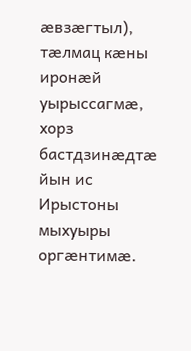æвзæгтыл), тæлмац кæны иронæй уырыссагмæ, хорз бастдзинæдтæ йын ис Ирыстоны мыхуыры оргæнтимæ.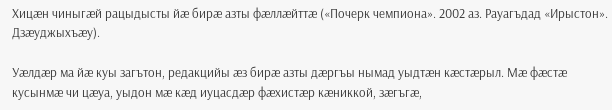Хицæн чиныгæй рацыдысты йæ бирæ азты фæллæйттæ («Почерк чемпиона». 2002 аз. Рауагъдад «Ирыстон». Дзæуджыхъæу).

Уæлдæр ма йæ куы загътон, редакцийы æз бирæ азты дæргъы нымад уыдтæн кæстæрыл. Мæ фæстæ кусынмæ чи цæуа, уыдон мæ кæд иуцасдæр фæхистæр кæниккой, зæгъгæ,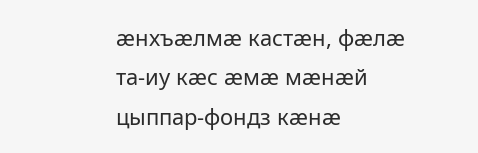æнхъæлмæ кастæн, фæлæ та-иу кæс æмæ мæнæй цыппар-фондз кæнæ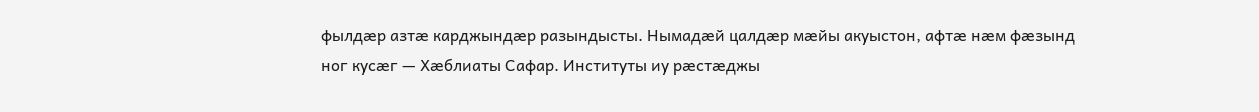фылдæр азтæ карджындæр разындысты. Нымадæй цалдæр мæйы акуыстон, афтæ нæм фæзынд ног кусæг — Хæблиаты Сафар. Институты иу рæстæджы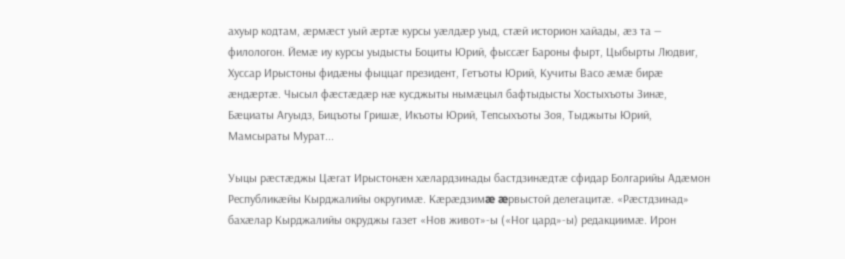ахуыр кодтам, æрмæст уый æртæ курсы уæлдæр уыд, стæй историон хайады, æз та — филологон. Йемæ иу курсы уыдысты Боциты Юрий, фыссæг Бароны фырт, Цыбырты Людвиг, Хуссар Ирыстоны фидæны фыццаг президент, Гетъоты Юрий, Кучиты Васо æмæ бирæ æндæртæ. Чысыл фæстæдæр нæ кусджыты нымæцыл бафтыдысты Хостыхъоты Зинæ, Бæциаты Агуыдз, Бицъоты Гришæ, Икъоты Юрий, Тепсыхъоты Зоя, Тыджыты Юрий, Мамсыраты Мурат...

Уыцы рæстæджы Цæгат Ирыстонæн хæлардзинады бастдзинæдтæ сфидар Болгарийы Адæмон Республикæйы Кырджалийы округимæ. Кæрæдзимæ æрвыстой делегацитæ. «Рæстдзинад» бахæлар Кырджалийы окруджы газет «Нов живот»-ы («Ног цард»-ы) редакциимæ. Ирон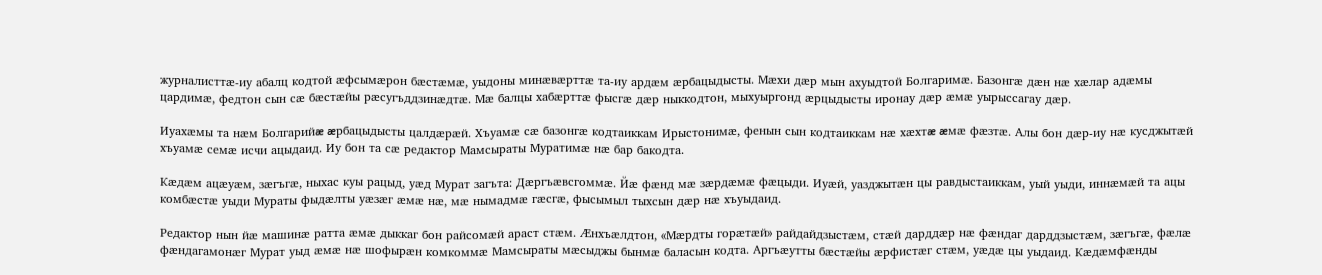журналисттæ-иу абалц кодтой æфсымæрон бæстæмæ, уыдоны минæвæрттæ та-иу ардæм æрбацыдысты. Мæхи дæр мын ахуыдтой Болгаримæ. Базонгæ дæн нæ хæлар адæмы цардимæ, федтон сын сæ бæстæйы рæсугъддзинæдтæ. Мæ балцы хабæрттæ фысгæ дæр ныккодтон, мыхуыргонд æрцыдысты иронау дæр æмæ уырыссагау дæр.

Иуахæмы та нæм Болгарийæ æрбацыдысты цалдæрæй. Хъуамæ сæ базонгæ кодтаиккам Ирыстонимæ, фенын сын кодтаиккам нæ хæхтæ æмæ фæзтæ. Алы бон дæр-иу нæ кусджытæй хъуамæ семæ исчи ацыдаид. Иу бон та сæ редактор Мамсыраты Муратимæ нæ бар бакодта.

Кæдæм ацæуæм, зæгъгæ, ныхас куы рацыд, уæд Мурат загъта: Дæргъæвсгоммæ. Йæ фæнд мæ зæрдæмæ фæцыди. Иуæй, уазджытæн цы равдыстаиккам, уый уыди, иннæмæй та ацы комбæстæ уыди Мураты фыдæлты уæзæг æмæ нæ, мæ нымадмæ гæсгæ, фысымыл тыхсын дæр нæ хъуыдаид.

Редактор нын йæ машинæ ратта æмæ дыккаг бон райсомæй араст стæм. Æнхъæлдтон, «Мæрдты горæтæй» райдайдзыстæм, стæй дарддæр нæ фæндаг дарддзыстæм, зæгъгæ, фæлæ фæндагамонæг Мурат уыд æмæ нæ шофырæн комкоммæ Мамсыраты мæсыджы бынмæ баласын кодта. Аргъæутты бæстæйы æрфистæг стæм, уæдæ цы уыдаид. Кæдæмфæнды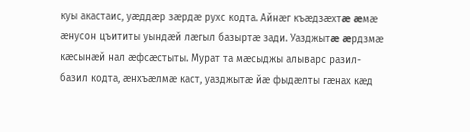куы акастаис, уæддæр зæрдæ рухс кодта. Айнæг къæдзæхтæ æмæ æнусон цъититы уындæй лæгыл базыртæ зади. Уазджытæ æрдзмæ кæсынæй нал æфсæстыты. Мурат та мæсыджы алыварс разил-базил кодта, æнхъæлмæ каст, уазджытæ йæ фыдæлты гæнах кæд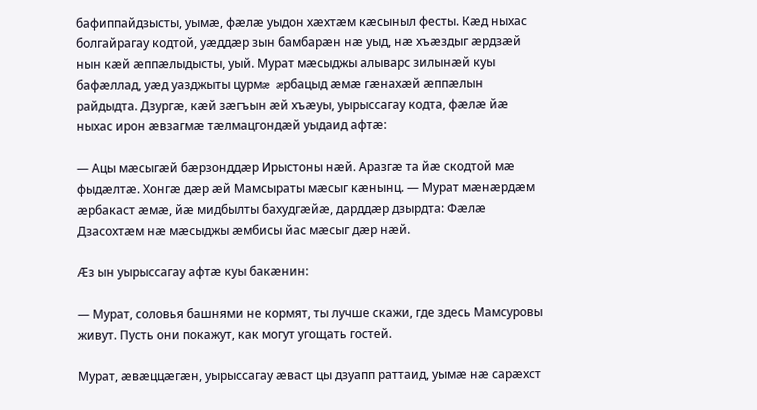бафиппайдзысты, уымæ, фæлæ уыдон хæхтæм кæсыныл фесты. Кæд ныхас болгайрагау кодтой, уæддæр зын бамбарæн нæ уыд, нæ хъæздыг æрдзæй нын кæй æппæлыдысты, уый. Мурат мæсыджы алыварс зилынæй куы бафæллад, уæд уазджыты цурмæ æрбацыд æмæ гæнахæй æппæлын райдыдта. Дзургæ, кæй зæгъын æй хъæуы, уырыссагау кодта, фæлæ йæ ныхас ирон æвзагмæ тæлмацгондæй уыдаид афтæ:

— Ацы мæсыгæй бæрзонддæр Ирыстоны нæй. Аразгæ та йæ скодтой мæ фыдæлтæ. Хонгæ дæр æй Мамсыраты мæсыг кæнынц. — Мурат мæнæрдæм æрбакаст æмæ, йæ мидбылты бахудгæйæ, дарддæр дзырдта: Фæлæ Дзасохтæм нæ мæсыджы æмбисы йас мæсыг дæр нæй.

Æз ын уырыссагау афтæ куы бакæнин:

— Мурат, соловья башнями не кормят, ты лучше скажи, где здесь Мамсуровы живут. Пусть они покажут, как могут угощать гостей.

Мурат, æвæццæгæн, уырыссагау æваст цы дзуапп раттаид, уымæ нæ сарæхст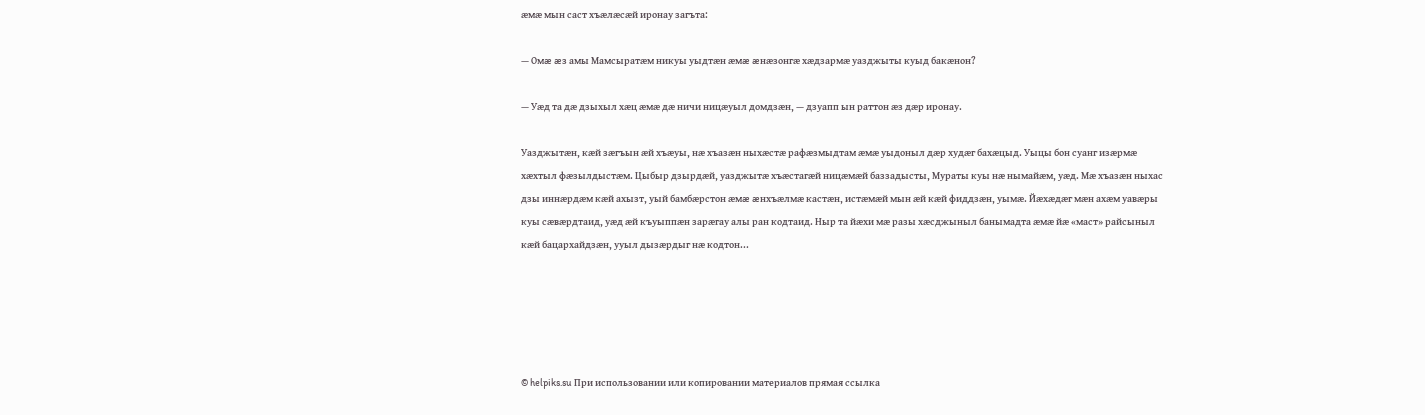æмæ мын саст хъæлæсæй иронау загъта:

— Омæ æз амы Мамсыратæм никуы уыдтæн æмæ æнæзонгæ хæдзармæ уазджыты куыд бакæнон?

— Уæд та дæ дзыхыл хæц æмæ дæ ничи ницæуыл домдзæн, — дзуапп ын раттон æз дæр иронау.

Уазджытæн, кæй зæгъын æй хъæуы, нæ хъазæн ныхæстæ рафæзмыдтам æмæ уыдоныл дæр худæг бахæцыд. Уыцы бон суанг изæрмæ хæхтыл фæзылдыстæм. Цыбыр дзырдæй, уазджытæ хъæстагæй ницæмæй баззадысты, Мураты куы нæ нымайæм, уæд. Мæ хъазæн ныхас дзы иннæрдæм кæй ахызт, уый бамбæрстон æмæ æнхъæлмæ кастæн, истæмæй мын æй кæй фиддзæн, уымæ. Йæхæдæг мæн ахæм уавæры куы сæвæрдтаид, уæд æй къуыппæн зарæгау алы ран кодтаид. Ныр та йæхи мæ разы хæсджыныл банымадта æмæ йæ «маст» райсыныл кæй бацархайдзæн, ууыл дызæрдыг нæ кодтон...





© helpiks.su При использовании или копировании материалов прямая ссылка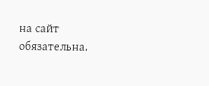на сайт обязательна.